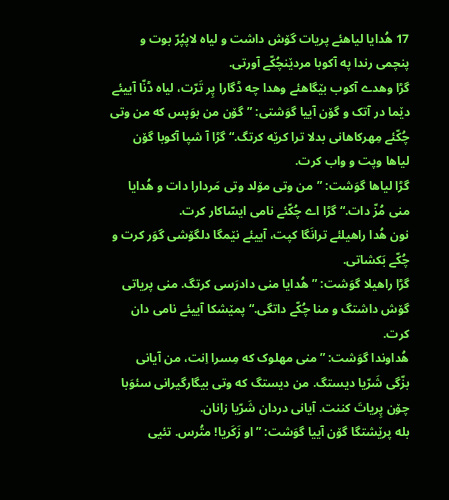17 هُدایا لیاهئے پریات گۆش داشت و لیاه لاپپُرّ بوت و پنچمی رندا په آکوبا مردێنچُکّے آورتی.
گڑا وهدے آکوب بێگاهئے وهدا چه ڈگارا پِر تَرّت، لیاه ڈنّا آییئے دێما در آتک و گۆن آییا گوَشتی: ”گۆن من بوَپس که من وتی چُکّئے مِهرکاهانی بدلا ترا کرێه کرتگ.“ گڑا آ شپا آکوبا گۆن لیاها وپت و واب کرت.
گڑا لیاها گوَشت: ”من وتی مۆلد وتی مَردارا دات و هُدایا منی مُزّ دات.“ گڑا اے چُکّئے نامی ایسّاکار کرت.
نون هُدا راهیلئے ترانَگا کپت، آییئے نێمگا دلگۆشی گوَر کرت و چُکّے بَکشاتی.
گڑا راهیلا گوَشت: ”هُدایا منی دادرَسی کرتگ. منی پریاتی گۆش داشتگ و منا چُکّے داتگی.“ پمێشکا آییئے نامی دان کرت.
هُداوندا گوَشت: ”منی مهلوک که مِسرا اِنت، من آیانی بزّگی شَرّیا دیستگ. من دیستگ که وتی بیگارگیرانی سئوَبا چۆن پِریاتَ کننت. آیانی دردان شَرّیا زانان.
بله پرێشتگا گۆن آییا گوَشت: ”او زَکَریا! متُرس. تئیی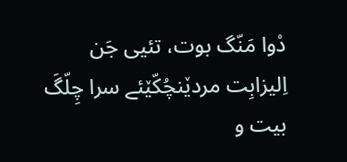دْوا مَنّگ بوت، تئیی جَن اِلیزابِت مردێنچُکّێئے سرا چِلّگَ بیت و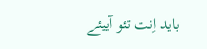باید اِنت تئو آییئے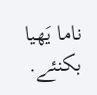ناما یَهیا بکنئے.